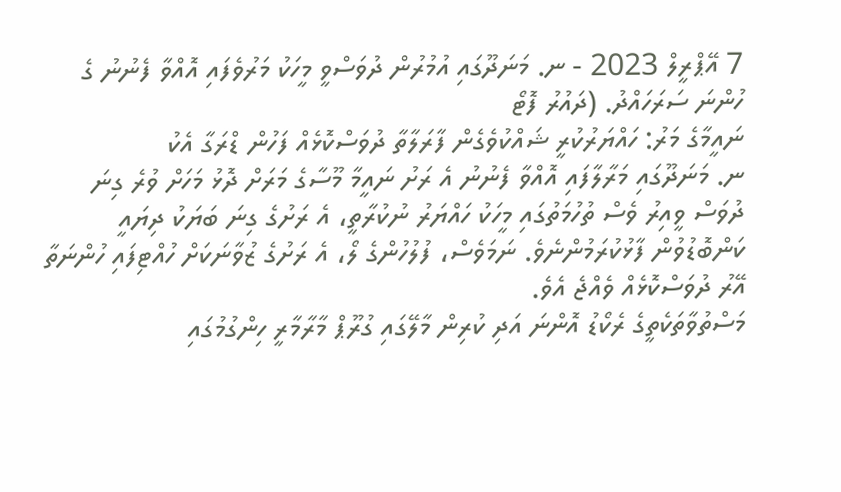7 އޭޕްރީލް 2023 - ނ. މަނަދޫގައި އުމުރުން ދުވަސްވީ މީހަކު މަރުވެފައި އޮއްވާ ފެނުނު ގެ ހުންނަ ސަރަހައްދު. (ދައުރު ފޮޓޯ
ނައީމާގެ މަރު: ހައްޔަރުކުރީ ޝައްކުވެގެން ފާރަލާތާ ދުވަސްކޮޅެއް ފަހުން ޑްރަގާ އެކު
ނ. މަނަދޫގައި މަރާލާފައި އޮއްވާ ފެނުނު އެ ރަށު ނައީމާ މޫސާގެ މަރަށް ދޮޅު މަހަށް ވުރެ ގިނަ ދުވަސް ވީއިރު ވެސް ތުހުމަތުގައި މީހަކު ހައްޔަރު ނުކުރާތީ، އެ ރަށުގެ ގިނަ ބަޔަކު ދިޔައީ ކަންބޮޑުވުން ފާޅުކުރަމުންނެވެ. ނަމަވެސް، ފުލުހުންގެ ލޯ، އެ ރަށުގެ ޒުވާނަކަށް ހުއްޓިފައި ހުންނަތާ އޭރު ދުވަސްކޮޅެއް ވެއްޖެ އެވެ.
މަސްތުވާތަކެތީގެ ރެކޯޑު އޮންނަ އަދި ކުރިން މާލޭގައި ގުރޫޕް މާރާމާރީ ހިންގުމުގައި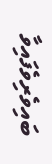ބައިވެރިވެފައިވާ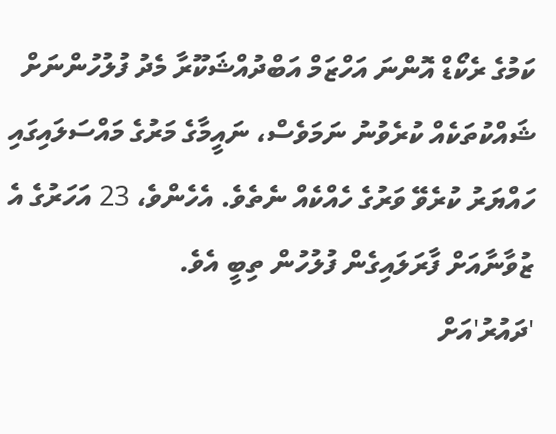ކަމުގެ ރެކޯޑް އޮންނަ އަހްޒަމް އަބްދުއްޝަކޫރާ މެދު ފުލުހުންނަށް ޝައްކުތަކެއް ކުރެވުނު ނަމަވެސް، ނައީމާގެ މަރުގެ މައްސަލައިގައި ހައްޔަރު ކުރެވޭ ވަރުގެ ހެއްކެއް ނެތެވެ. އެހެންވެ، 23 އަހަރުގެ އެ ޒުވާނާއަށް ފާރަލައިގެން ފުލުހުން ތިބީ އެވެ.
'ދައުރު'އަށް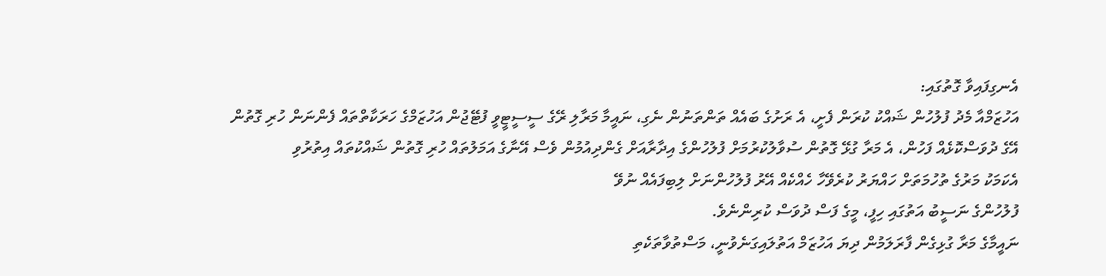އެނގިފައިވާ ގޮތުގައި:
އަހުޒަމްއާ މެދު ފުލުހުން ޝައްކު ކުރަން ފެށީ، އެ ރަށުގެ ބައެއް ތަންތަނުން ނެގި، ނައީމާ މަރާލި ރޭގެ ސީސީޓީވީ ފުޓޭޖުން އަހުޒަމްގެ ހަރަކާތްތައް ފެންނަން ހުރި ގޮތުން
އޭގެ ދުވަސްކޮޅެއް ފަހުން، އެ މަރާ ގުޅޭ ގޮތުން ސުވާލުކުރުމަށް ފުލުހުންގެ އިދާރާއަށް ގެންދިއުމުން ވެސް އޭނާގެ އަމަލުތައް ހުރި ގޮތުން ޝައްކުތައް އިތުރުވި
އެކަމަކު މަރުގެ ތުހުމަތަށް ހައްޔަރު ކުރެވޭހާ ހެއްކެއް އޭރު ފުލުހުންނަށް ލިބިފައެއް ނުވޭ
ފުލުހުންގެ ނަސީބު އަތުގައި ހިފީ، މީގެ ފަސް ދުވަސް ކުރިންނެވެ.
ނައީމާގެ މަރާ ގުޅިގެން ފާރަލަމުން ދިޔަ އަހުޒަމް އަތުލައިގަނެވުނީ، މަސްތުވާތަކެތި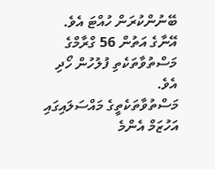ބޭނުންކުރަން ހުއްޓަ އެވެ. އޭނާގެ އަތުން 56 ގްރާމްގެ މަސްތުވާތަކެތި ފުލުހުން ހޯދި އެވެ.
މަސްތުވާތަކެތީގެ މައްސަލައިގައި އަހުޒަމް އެންމެ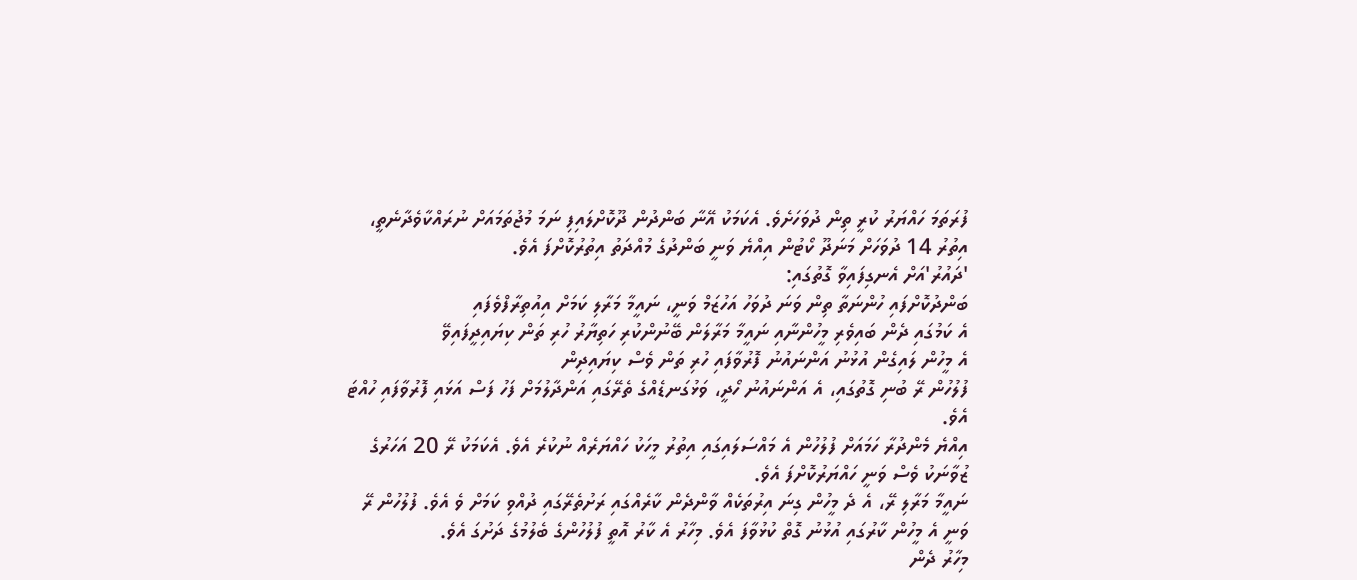ފުރަތަމަ ހައްޔަރު ކުރީ ތިން ދުވަހަށެވެ. އެކަމަކު އޭނާ ބަންދުން ދޫކޮށްލައިފި ނަމަ މުޖުތަމައަށް ނުރައްކާވެދާނެތީ، އިތުރު 14 ދުވަހަށް މަނަދޫ ކޯޓުން އިއްޔެ ވަނީ ބަންދުގެ މުއްދަތު އިތުރުކޮށްފަ އެވެ.
'ދައުރު'އަށް އެނގިފައިވާ ގޮތުގައި:
ބަންދުކޮށްފައި ހުންނަތާ ތިން ވަނަ ދުވަހު އަހުޒަމް ވަނީ، ނައީމާ މަރާލި ކަމަށް އިއުތިރާފްވެފައި
އެ ކަމުގައި ދެން ބައިވެރި މީހުންނާއި ނައީމާ މަރާލަން ބޭނުންކުރި ހަތިޔާރު ހުރި ތަން ކިޔައިދީފައިވޭ
އެ މީހުން ލައިގެން އުޅުނު އަންނައުނު ފޮރުވާފައި ހުރި ތަން ވެސް ކިޔައިދިން
ފުލުހުން ރޭ ބުނި ގޮތުގައި، އެ އަންނައުނު ހޯދީ، ވަޅުގަނޑެއްގެ ތެރޭގައި އަންދާލުމަށް ފަހު ފަސް އަޅައި ފޮރުވާފައި ހުއްޓަ އެވެ.
އިއްޔެ މެންދުރާ ހަމައަށް ފުލުހުން އެ މައްސަލައިގައި އިތުރު މީހަކު ހައްޔަރެއް ނުކުރެ އެވެ. އެކަމަކު ރޭ 20 އަހަރުގެ ޒުވާނަކު ވެސް ވަނީ ހައްޔަރުކޮށްފަ އެވެ.
ނައީމާ މަރާލި ރޭ، އެ ދެ މީހުން ގިނަ އިރުތަކެއް ވާންދެން ކާރެއްގައި ރަށުތެރޭގައި ދުއްވި ކަމަށް ވެ އެވެ. ފުލުހުން ރޭ ވަނީ އެ މީހުން ކާރުގައި އުޅުނު ގޮތް ކުޅުވާފަ އެވެ. މިހާރު އެ ކާރު އޮތީ ފުލުހުންގެ ބެލުމުގެ ދަށުގަ އެވެ.
މިހާރު ދެން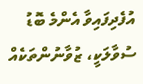އުފެދިފައިވާ އެންމެ ބޮޑު ސުވާލަކީ، ޒުވާނުންތަކެއް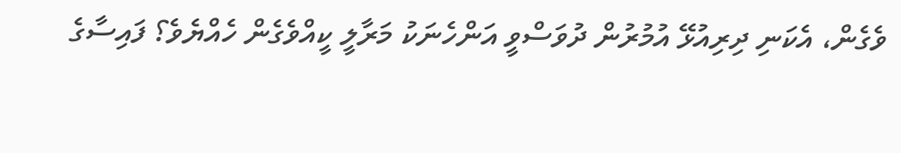ވެގެން، އެކަނި ދިރިއުޅޭ އުމުރުން ދުވަސްވީ އަންހެނަކު މަރާލީ ކީއްވެގެން ހެއްޔެވެ؟ ފައިސާގެ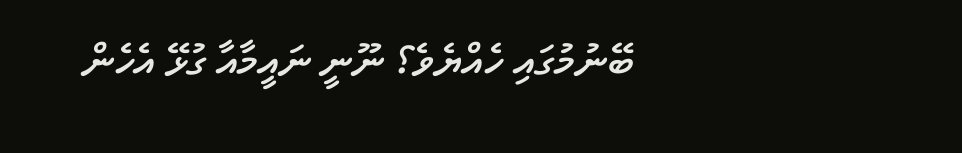ބޭނުމުގައި ހެއްޔެވެ؟ ނޫނީ ނައީމާއާ ގުޅޭ އެހެން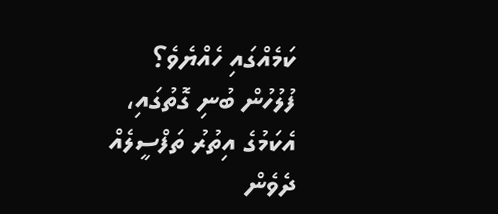ކަމެއްގައި ހެއްޔެވެ؟
ފުލުހުން ބުނި ގޮތުގައި، އެކަމުގެ އިތުރު ތަފްސީލެއް ދެވެން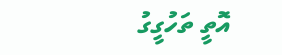އޮތީ ތަހުގީގު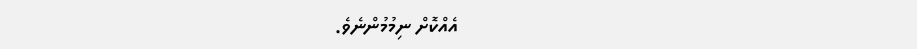އެއްކޮށް ނިމުމުންނެވެ.